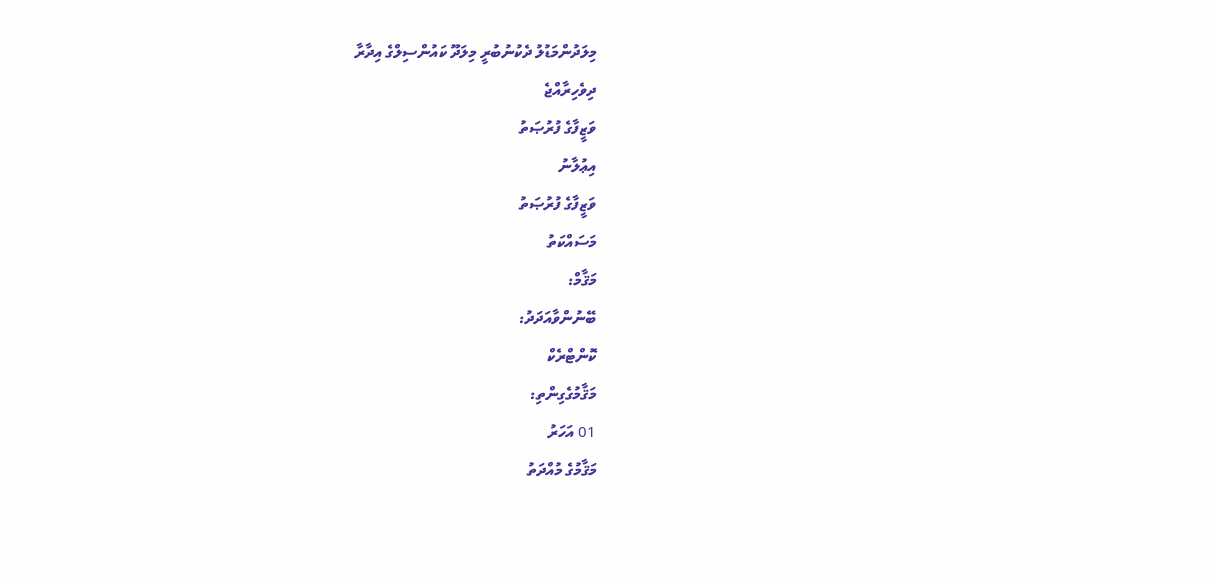މިލަދުންމަޑުލު ދެކުނުބުރީ މިލަދޫ ކައުންސިލްގެ އިދާރާ
ދިވެހިރާއްޖެ
ވަޒީފާގެ ފުރުޞަތު
އިޢުލާނު
ވަޒީފާގެ ފުރުޞަތު
މަސައްކަތު
މަޤާމް:
ބޭނުންވާއަދަދު:
ކޮންޓްރެކް
މަޤާމުގެގިންތި:
01 އަހަރު
މަޤާމުގެ މުއްދަތު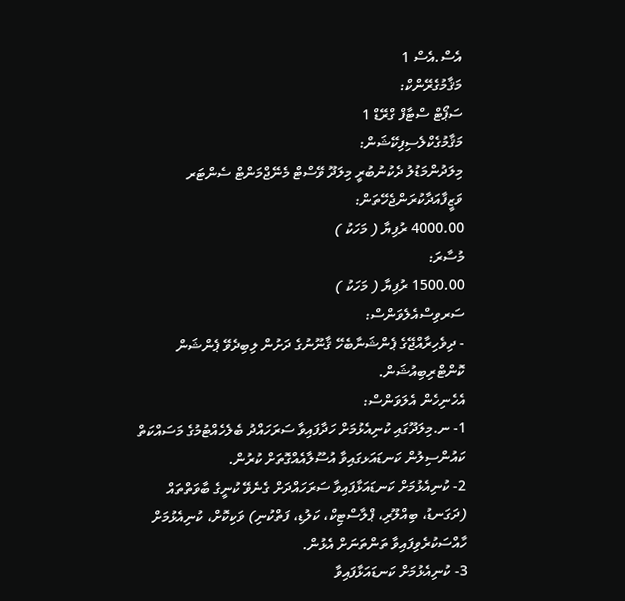އެސް.އެސް 1
މަޤާމުގެރޭންކް:
ސަޕޯޓް ސްޓާފް ގްރޭޑް 1
މަޤާމުގެކްލެސިފިކޭޝަން:
މިލަދުންމަޑުލު ދެކުނުބުރީ މިލަދޫ ވޭސްޓް މެނޭޖްމަންޓް ސެންޓަރ
ވަޒީފާއަދާކުރަންޖެހޭތަން:
4000.00 ރުފިޔާ ( މަހަކު )
މުސާރަ:
1500.00 ރުފިޔާ ( މަހަކު )
ސަރވިސްއެލެވަންސް:
- ދިވެހިރާއްޖޭގެ ޕެންޝަނާބެހޭ ޤާނޫނުގެ ދަށުން ލިބިދެވޭ ޕެންޝަން ކޮންޓްރިބިއުޝަން.
އެހެނިހެން އެލަވަންސް:
1- ނ.މިލަދޫގައި ކުނިއެޅުމަށް ހަދާފައިވާ ސަރަހައްދު ބެލެހެއްޓުމުގެ މަސައްކަތް ކައުންސިލުން ކަނޑައަޅގައިވާ އުސޫލާއެއްގޮތަށް ކުރުން.
2- ކުނިއެޅުމަށް ކަނޑައަޅާފައިވާ ސަރަހައްދަށް ގެނެވޭ ކުނީގެ ބާވަތްތައް (ދަގަނޑު، ބިއްލޫރި، ޕްލާސްޓިކް، ކަލުޑި، ފަތްކުނި) ވަކިކޮށް، ކުނިއެޅުމަށް ހާއްސަކުރެވިފައިވާ ތަންތަނަށް އެޅުން.
3- ކުނިއެޅުމަށް ކަނޑައަޅާފައިވާ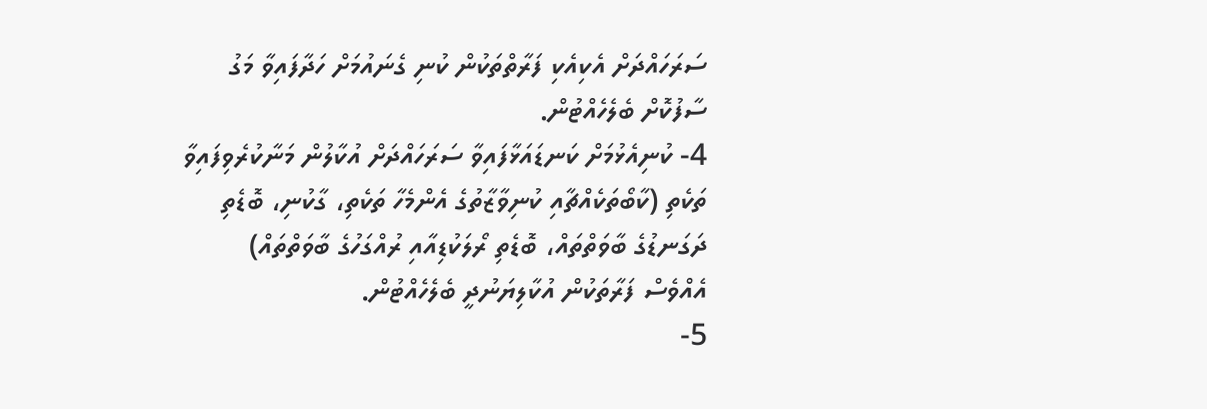ސަރަހައްދަށް އެކިއެކި ފަރާތްތަކުން ކުނި ގެނައުމަށް ހަދާފައިވާ މަގު ސާފުކޮށް ބެލެހެއްޓުން.
4- ކުނިއެޅުމަށް ކަނޑައަޅާފައިވާ ސަރަހައްދަށް އުކާލުން މަނާކުރެވިފައިވާ ތަކެތި (ކާބޯތަކެއްޗާއި ކުނިވާޒާތުގެ އެންމެހާ ތަކެތި، ގާކުނި، ބޮޑެތި ދަގަނޑުގެ ބާވަތްތައް، ބޮޑެތި ރޯލަކުޑިއާއި ރުއްގަހުގެ ބާވަތްތައް) އެއްވެސް ފަރާތަކުން އުކާލިޔަނުދީ ބެލެހެއްޓުން.
5-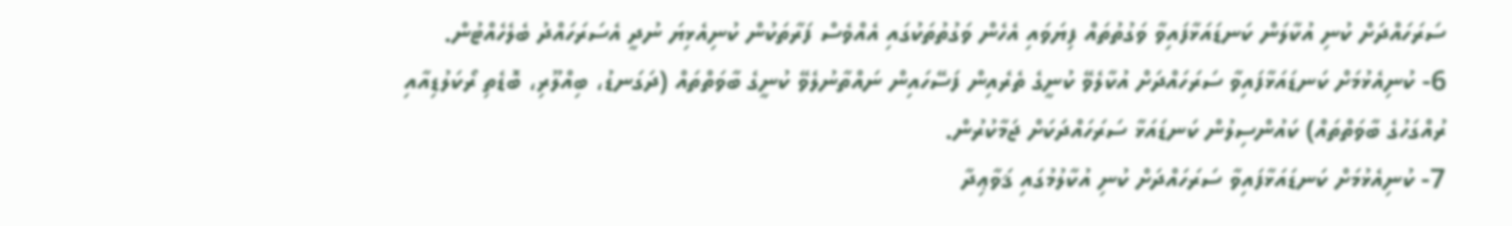ސަރަހައްދަށް ކުނި އުކާލަން ކަނޑައަޅާފައިވާ ވަގުތުތައް ފިޔަވައި އެހެން ވަގުތުތަކުގައި އެއްވެސް ފަރާތަކުން ކުނިއެޅިޔަ ނުދީ އެސަރަހައްދު ބެލެހެއްޓުން.
6- ކުނިއެޅުމަށް ކަނޑައަޅާފައިވާ ސަރަހައްދަށް އުކާލެވޭ ކުނީގެ ތެރެއިން ފަސޭހައިން ނައްތާނުލެވޭ ކުނީގެ ބާވަތްތައް (ދަގަނޑު، ބިއްލޫރި، ބޮޑެތި ރޯކަލުޑިއާއި ރުއްގަހުގެ ބާވަތްތައް) ކައުންސިލުން ކަނޑައަޅާ ސަރަހައްދަކަށް ޖަމާކުރުން.
7- ކުނިއެޅުމަށް ކަނޑައަޅާފައިވާ ސަރަހައްދަށް ކުނި އުކާލުމުގައި ޤަވާޢިދާ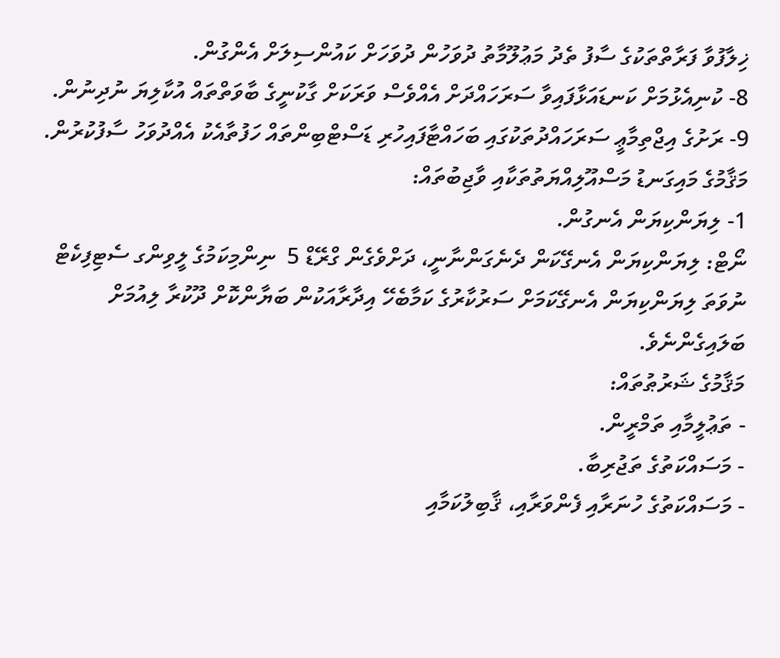ޚިލާފުވާ ފަރާތްތަކުގެ ސާފު ތެދު މަޢުލޫމާތު ދުވަހުން ދުވަހަށް ކައުންސިލަށް އެންގުން.
8- ކުނިއެޅުމަށް ކަނޑައަޅާފައިވާ ސަރަހައްދަށް އެއްވެސް ވަރަކަށް ގާކުނީގެ ބާވަތްތައް އުކާލިޔަ ނުދިނުން.
9- ރަށުގެ އިޖްތިމާޢީ ސަރަހައްދުތަކުގައި ބަހައްޓާފައިހުރި ޑަސްޓްބިންތައް ހަފުތާއެކު އެއްދުވަހު ސާފުކުރުން.
މަޤާމުގެ މައިގަނޑު މަސްއޫލިއްޔަތުތަކާއި ވާޖިބުތައް:
1- ލިޔަންކިޔަން އެނގުން.
ނޯޓް: ލިޔަންކިޔަން އެނގޭކަން ދެނެގަންނާނީ، ދަށްވެގެން ގްރޭޑް 5  ނިންމިކަމުގެ ލީވިންގ ސެޓިފިކެޓް ނުވަތަ ލިޔަންކިޔަން އެނގޭކަމަށް ސަރުކާރުގެ ކަމާބެހޭ އިދާރާއަކުން ބަޔާންކޮށް ދޫކުރާ ލިއުމަށް ބަލައިގެންނެވެ.
މަޤާމުގެ ޝަރުޠުތައް:
- ތަޢުލީމާއި ތަމްރީން.
- މަސައްކަތުގެ ތަޖުރިބާ.
- މަސައްކަތުގެ ހުނަރާއި ފެންވަރާއި، ޤާބިލުކަމާއި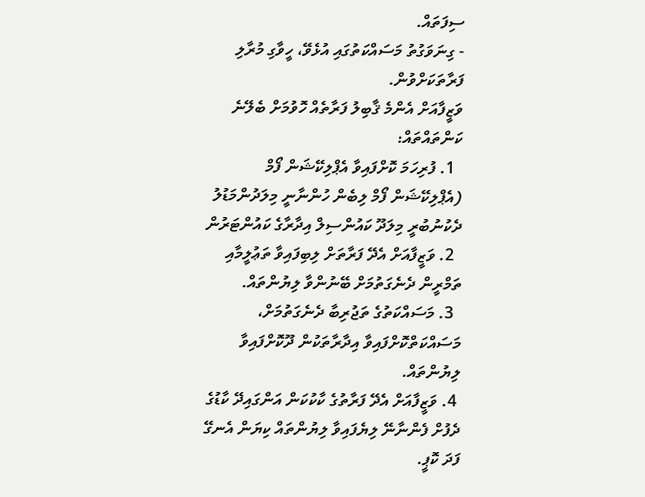ސިފަތައް.
- ގިނަވަގުތު މަސައްކަތުގައި އުޅެވޭ، ހީވާގި މުރާލި ފަރާތަކަށްވުން.
ވަޒީފާއަށް އެންމެ ޤާބިލު ފަރާތެއް ހޮވުމަށް ބެލޭނެ ކަންތައްތައް:
  1. ފުރިހަމަ ކޮށްފައިވާ އެޕްލިކޭޝަން ފޯމް (އެޕްލިކޭޝަން ފޯމް ލިބެން ހުންނާނީ މިލަދުންމަޑުލު ދެކުނުބުރީ މިލަދޫ ކައުންސިލް އިދާރާގެ ކައުންޓަރުން
  2. ވަޒީފާއަށް އެދޭ ފަރާތަށް ލިބިފައިވާ ތަޢުލީމާއި ތަމްރީން ދެނެގަތުމަށް ބޭނުންވާ ލިޔުންތައް.
  3. މަސައްކަތުގެ ތަޖުރިބާ ދެނެގަތުމަށް، މަސައްކަތްކޮށްފައިވާ އިދާރާތަކުން ދޫކޮށްފައިވާ ލިޔުންތައް.
 4. ވަޒީފާއަށް އެދޭ ފަރާތުގެ ކާކުކަން އަންގައިދޭ ކާޑުގެ ދެފުށް ފެންނާނޭ ލިޔެފައިވާ ލިޔުންތައް ކިޔަން އެނގޭ ފަދަ ކޮޕީ.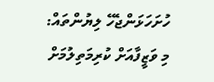ހުށަހަޅަންޖެހޭ ލިޔުންތައް:
މި ވަޒީފާއަށް ކުރިމަތިލުމަށް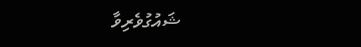ޝައުގުވެރިވާ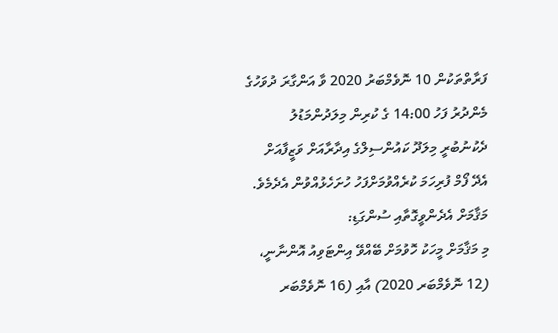ފަރާތްތަކުން 10 ނޮވެމްބަރު 2020 ވާ އަންގާރަ ދުވަހުގެ މެންދުރު ފަހު 14:00 ގެ ކުރިން މިލަދުންމަޑުލު ދެކުނުބުރީ މިލަދޫ ކައުންސިލްގެ އިދާރާއަށް ވަޒީފާއަށް އެދޭ ފޯމް ފުރިހަމަ ކުރެއްވުމަށްފަހު ހުށަހެޅުއްވުން އެދެމެވެ.
މަޤާމަށް އެދެންވީގޮތާއި ސުންގަޑި:
މި މަޤާމަށް މީހަކު ހޮވުމަށް ބޭއްވޭ އިންޓަވިއު އޮންނާނީ، (12 ނޮވެމްބަރ 2020) އާއި (16 ނޮވެމްބަރ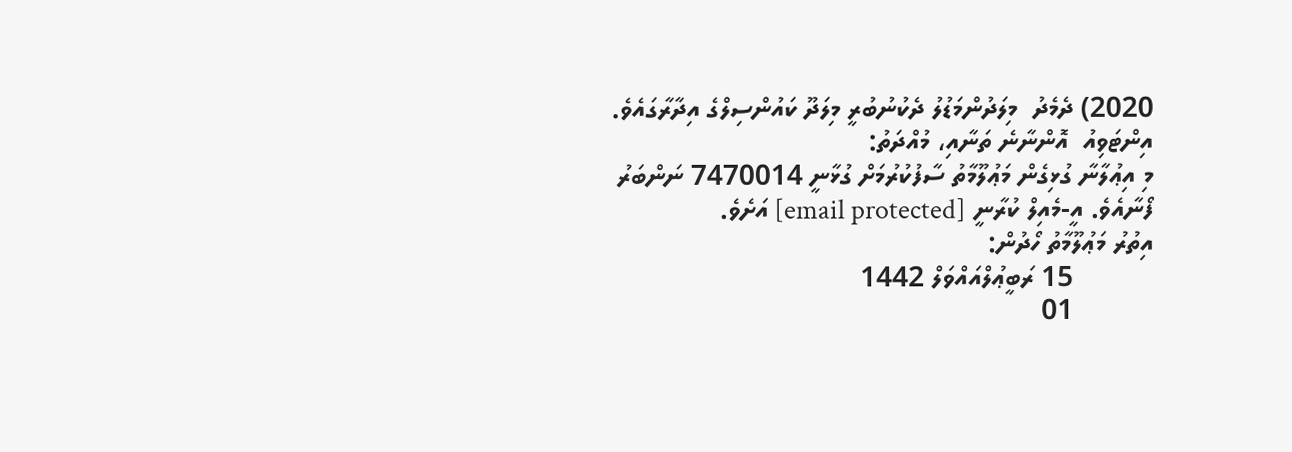2020) ދެމެދު  މިލަދުންމަޑުލު ދެކުނުބުރީ މިލަދޫ ކައުންސިލްގެ އިދާރާގައެވެ.
އިންޓަވިއު  އޮންނާނެ ތަނާއި، މުއްދަތު:
މި އިޢުލާނާ ގުޅިގެން މަޢުލޫމާތު ސާފުކުރުމަށް ގުޅާނީ 7470014 ނަންބަރު ފޯނާއެވެ. އީ-މެއިލް ކުރާނީ [email protected] އަށެވެ.
އިތުރު މަޢުލޫމާތު ހޯދުން:
           15 ރަބީޢުލްއައްވަލް 1442
           01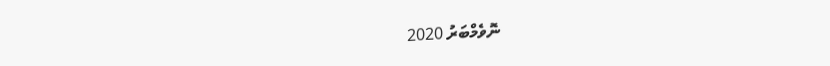ނޮވެމްބަރު 2020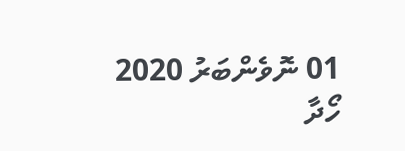01 ނޮވެންބަރު 2020
ހޯދާ